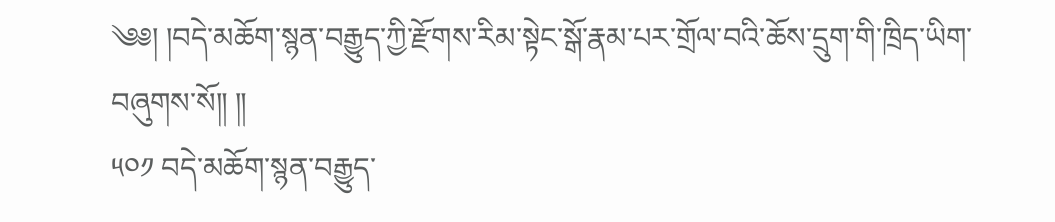༄༅། །བདེ་མཆོག་སྙན་བརྒྱུད་ཀྱི་རྫོགས་རིམ་སྟེང་སྒོ་རྣམ་པར་གྲོལ་བའི་ཆོས་དྲུག་གི་ཁྲིད་ཡིག་བཞུགས་སོ༎ ༎
༥༠༡ བདེ་མཆོག་སྙན་བརྒྱུད་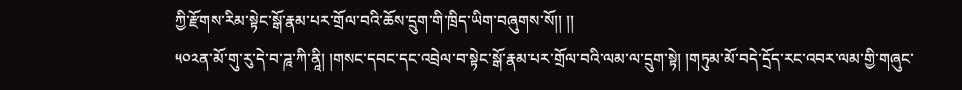ཀྱི་རྫོགས་རིམ་སྟེང་སྒོ་རྣམ་པར་གྲོལ་བའི་ཆོས་དྲུག་གི་ཁྲིད་ཡིག་བཞུགས་སོ།། །།
༥༠༢ན་མོ་གུ་རུ་དེ་བ་ཌཱ་ཀི་ནཱི། །གསང་དབང་དང་འབྲེལ་བ་སྟེང་སྒོ་རྣམ་པར་གྲོལ་བའི་ལམ་ལ་དྲུག་སྟེ། །གཏུམ་མོ་བདེ་དྲོད་རང་འབར་ལམ་གྱི་གཞུང་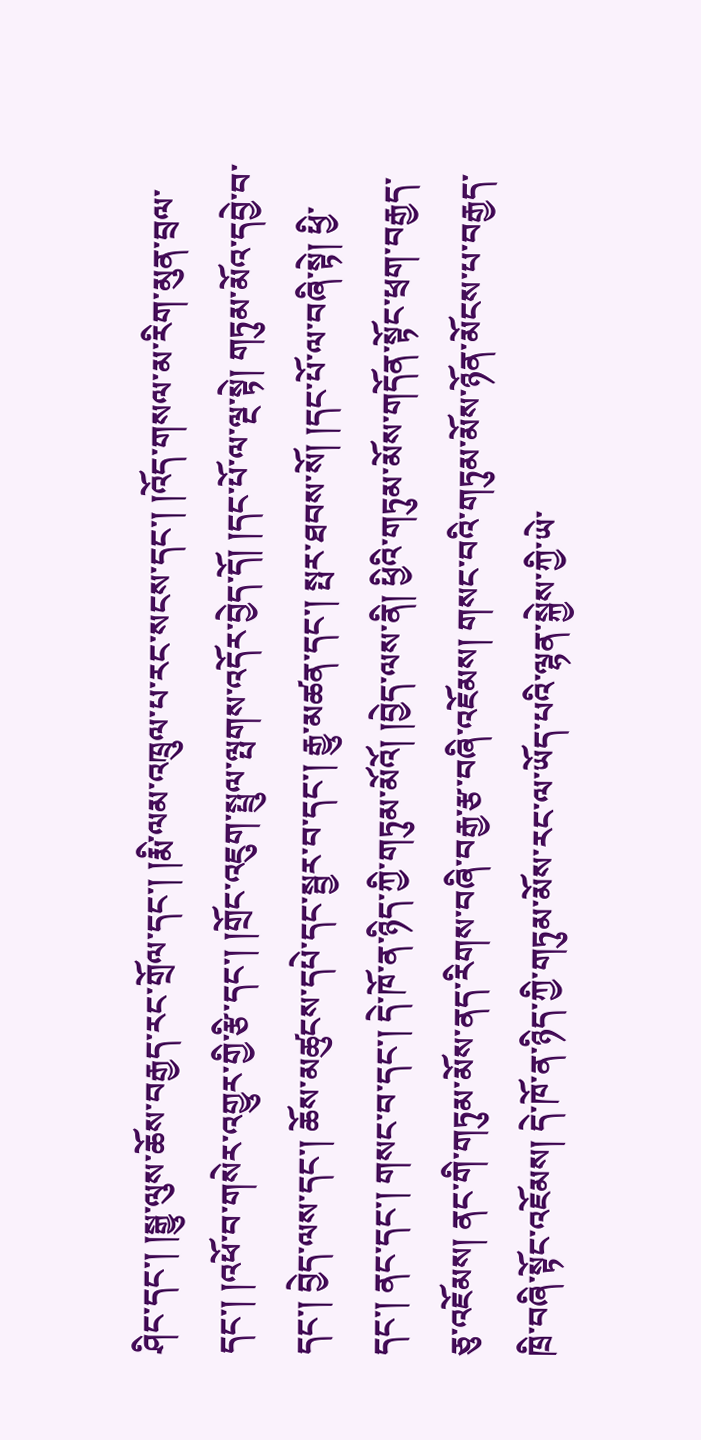ཤིང་དང་། །སྒྱུ་ལུས་ཆོས་བརྒྱད་རང་གྲོལ་དང་། །རྨི་ལམ་འཁྲུལ་པ་རང་སངས་དང་། །འོད་གསལ་མ་རིག་མུན་བྲལ་དང་། །འཕོ་བ་གསེར་འགྱུར་གྱི་རྩི་དང་། །གྲོང་འཇུག་སྤྲུལ་ལྤགས་འདོར་བྱེད་དོ། །དང་པོ་ལ་ལྔ་སྟེ། གཏུམ་མོའ་དབྱེ་བ་དང་། བྱེད་ལས་དང་། ཆོས་མཚུངས་དཔེ་དང་སྦྱར་བ་དང་། རྒྱུ་མཚན་དང་། སྤར་ཐབས་སོ། །དང་པོ་ལ་བཞི་སྟེ། ཕྱི་དང་། ནང་དང་། གསང་བ་དང་། དེ་ཁོ་ན་ཉིད་ཀྱི་གཏུམ་མོའོ། །བྱེད་ལས་ནི། ཕྱིའི་གཏུམ་མོས་གདོན་སྟོང་ཕྲག་བརྒྱད་ཅུ་འཇོམས། ནང་གི་གཏུམ་མོས་ནད་རིགས་བཞི་བརྒྱ་རྩ་བཞི་འཇོམས། གསང་བའི་གཏུམ་མོས་ཉོན་མོངས་པ་བརྒྱད་ཁྲི་བཞི་སྟོང་འཇོམས། དེ་ཁོ་ན་ཉིད་ཀྱི་གཏུམ་མོས་རང་ལ་ཡོད་པའི་ལྷན་སྐྱེས་ཀྱི་ཡེ་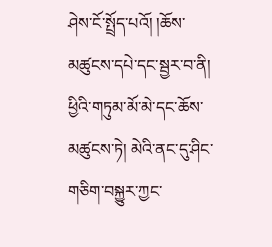ཤེས་ངོ་སྤྲོད་པའོ། །ཆོས་མཚུངས་དཔེ་དང་སྦྱར་བ་ནི། ཕྱིའི་གཏུམ་མོ་མེ་དང་ཆོས་མཚུངས་ཏེ། མེའི་ནང་དུ་ཤིང་གཅིག་བསྐྱུར་ཀྱང་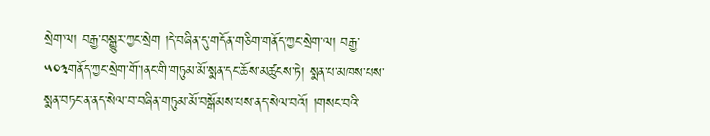སྲེག་ལ། བརྒྱ་བསྒྱུར་ཀྱང་སྲེག །དེ་བཞིན་དུ་གདོན་གཅིག་གནོད་ཀྱང་སྲེག་ལ། བརྒྱ་
༥༠༣གནོད་ཀྱང་སྲེག་གོ་།ནང་གི་གཏུམ་མོ་སྨན་དང་ཆོས་མཚུངས་ཏེ། སྨན་པ་མཁས་པས་སྨན་བཏང་ན་ནད་སེལ་བ་བཞིན་གཏུམ་མོ་བསྒོམས་པས་ནད་སེལ་བའོ། །གསང་བའི་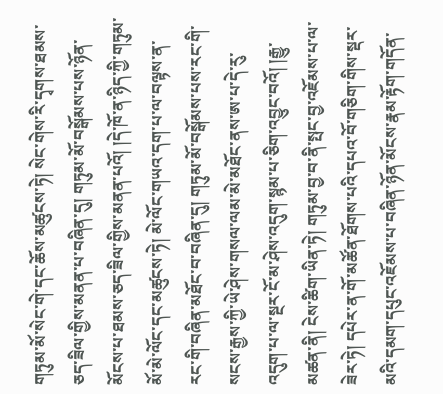གཏུམ་མོ་སེང་གེ་དང་ཆོས་མཚུངས་ཏེ། སེང་གེས་རི་དྭགས་ཐམས་ཅད་ཟིལ་གྱིས་མནན་པ་བཞིན་དུ། གཏུམ་མོ་བསྒོམས་པས་ཉོན་མོངས་པ་ཐམས་ཅད་ཟིལ་གྱིས་མནན་པའོ། །དེ་ཁོ་ན་ཉིད་ཀྱི་གཏུམ་མོ་མེ་ལོང་དང་མཚུངས་ཏེ། མེ་ལོང་གཡའ་དག་པ་ལ་བལྟས་ན་རང་གི་བཞིན་མཐོང་བ་བཞིན་དུ། གཏུམ་མོ་བསྒོམས་པས་རང་གི་སངས་རྒྱས་ཀྱི་ཡེ་ཤེས་གསལ་ལམ་མེ་མཐོང་ནས་ཨ་པ་དེ་རུ་འདུག་པ་ལ་སྔར་ངོ་མ་ཤེས་འདུག་སྙམ་པ་ཅིག་འབྱུང་བའོ། །རྒྱུ་མཚན་ནི། ངེས་ཚིག་ཡིན་ཏེ། གཏུམ་བྱ་བ་ནི་སྤང་བྱ་འཇོམས་པ་ལ་ཟེར་ཏེ། དཔེར་ན་གོ་མཚོན་ཐོགས་པའི་དཔའ་བོ་གཅིག་གིས་སྡར་མའི་དམག་དཔུང་འཇོམས་པ་བཞིན་ཉོན་མོངས་རྣམ་རྟོག་གདོན་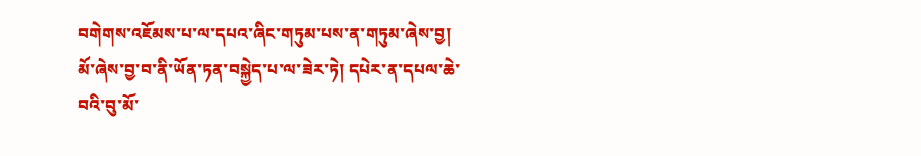བགེགས་འཇོམས་པ་ལ་དཔའ་ཞིང་གཏུམ་པས་ན་གཏུམ་ཞེས་བྱ། མོ་ཞེས་བྱ་བ་ནི་ཡོན་ཏན་བསྐྱེད་པ་ལ་ཟེར་ཏེ། དཔེར་ན་དཔལ་ཆེ་བའི་བུ་མོ་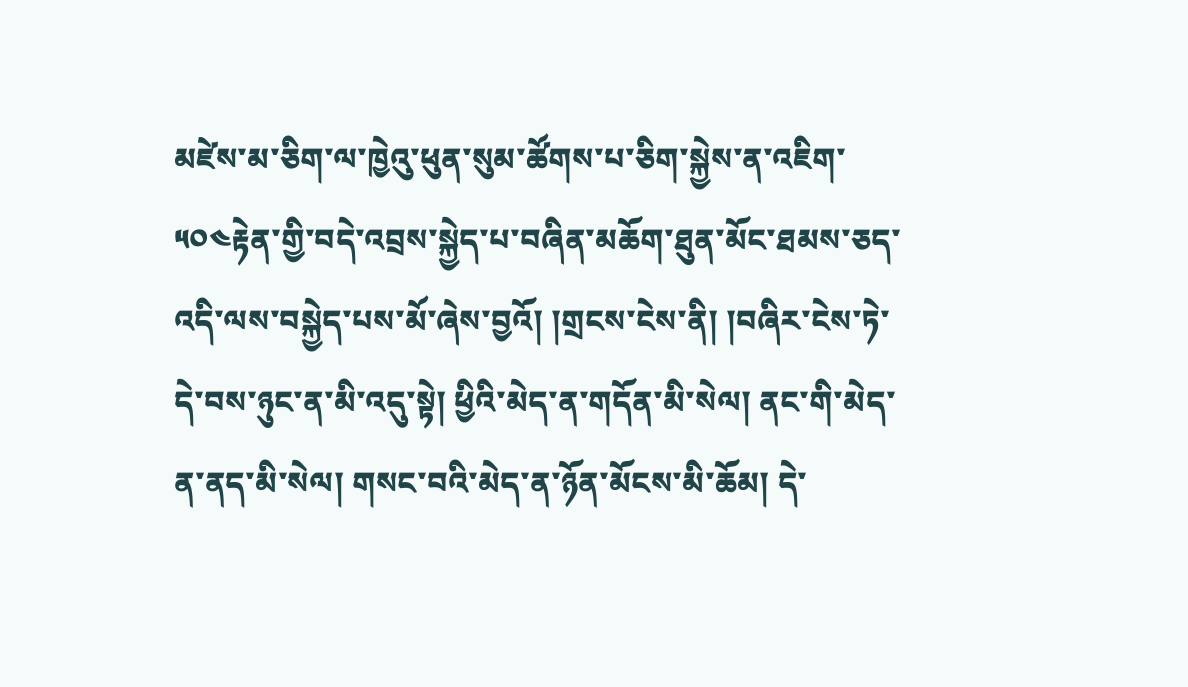མཛེས་མ་ཅིག་ལ་ཁྱེའུ་ཕུན་སུམ་ཚོགས་པ་ཅིག་སྐྱེས་ན་འཇིག་
༥༠༤རྟེན་གྱི་བདེ་འབྲས་སྐྱེད་པ་བཞིན་མཆོག་ཐུན་མོང་ཐམས་ཅད་འདི་ལས་བསྐྱེད་པས་མོ་ཞེས་བྱའོ། །གྲངས་ངེས་ནི། །བཞིར་ངེས་ཏེ་དེ་བས་ཉུང་ན་མི་འདུ་སྟེ། ཕྱིའི་མེད་ན་གདོན་མི་སེལ། ནང་གི་མེད་ན་ནད་མི་སེལ། གསང་བའི་མེད་ན་ཉོན་མོངས་མི་ཆོམ། དེ་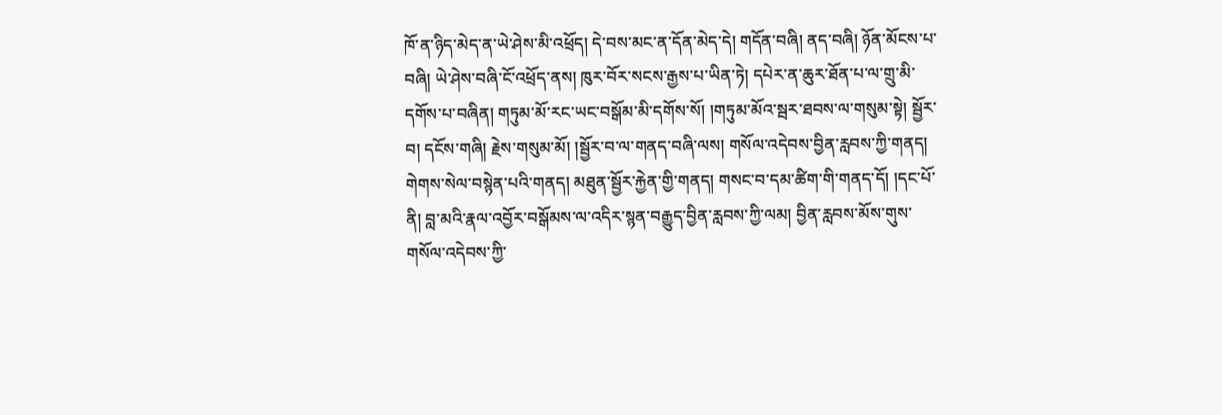ཁོ་ན་ཉིད་མེད་ན་ཡེ་ཤེས་མི་འཕྲོད། དེ་བས་མང་ན་དོན་མེད་དེ། གདོན་བཞི། ནད་བཞི། ཉོན་མོངས་པ་བཞི། ཡེ་ཤེས་བཞི་ངོ་འཕྲོད་ནས། ཁུར་བོར་སངས་རྒྱས་པ་ཡིན་ཏེ། དཔེར་ན་ཆུར་ཐོན་པ་ལ་གྲུ་མི་དགོས་པ་བཞིན། གཏུམ་མོ་རང་ཡང་བསྒོམ་མི་དགོས་སོ། །གཏུམ་མོའ་སྦར་ཐབས་ལ་གསུམ་སྟེ། སྦྱོར་བ། དངོས་གཞི། རྗེས་གསུམ་མོ། །སྦྱོར་བ་ལ་གནད་བཞི་ལས། གསོལ་འདེབས་བྱིན་རླབས་ཀྱི་གནད། གེགས་སེལ་བསྙེན་པའི་གནད། མཐུན་སྦྱོར་རྐྱེན་གྱི་གནད། གསང་བ་དམ་ཚིག་གི་གནད་དོ། །དང་པོ་ནི། བླ་མའི་རྣལ་འབྱོར་བསྒོམས་ལ་འདིར་སྙན་བརྒྱུད་བྱིན་རླབས་ཀྱི་ལམ། བྱིན་རླབས་མོས་གུས་གསོལ་འདེབས་ཀྱི་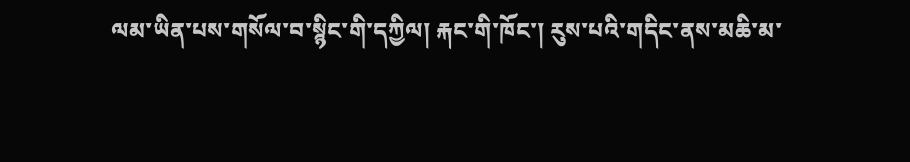ལམ་ཡིན་པས་གསོལ་བ་སྙིང་གི་དཀྱིལ། རྐང་གི་ཁོང་། རུས་པའི་གདིང་ནས་མཆི་མ་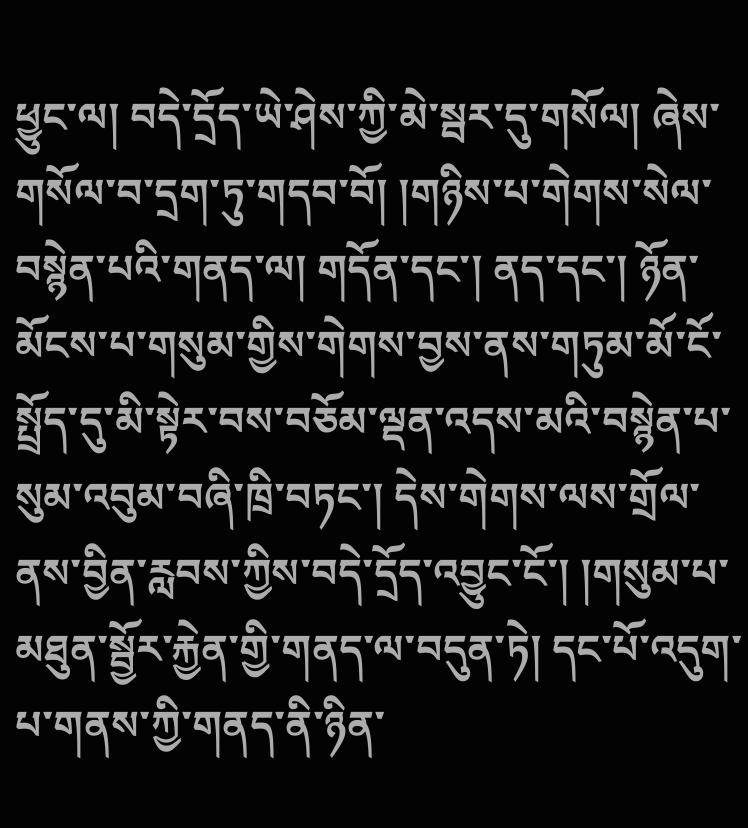ཕྱུང་ལ། བདེ་དྲོད་ཡེ་ཤེས་ཀྱི་མེ་སྦར་དུ་གསོལ། ཞེས་གསོལ་བ་དྲག་ཏུ་གདབ་བོ། །གཉིས་པ་གེགས་སེལ་བསྙེན་པའི་གནད་ལ། གདོན་དང་། ནད་དང་། ཉོན་མོངས་པ་གསུམ་གྱིས་གེགས་བྱས་ནས་གཏུམ་མོ་ངོ་སྤྲོད་དུ་མི་སྟེར་བས་བཅོམ་ལྡན་འདས་མའི་བསྙེན་པ་སུམ་འབུམ་བཞི་ཁྲི་བཏང་། དེས་གེགས་ལས་གྲོལ་ནས་བྱིན་རླབས་ཀྱིས་བདེ་དྲོད་འབྱུང་ངོ་། །གསུམ་པ་མཐུན་སྦྱོར་རྐྱེན་གྱི་གནད་ལ་བདུན་ཏེ། དང་པོ་འདུག་པ་གནས་ཀྱི་གནད་ནི་ཉིན་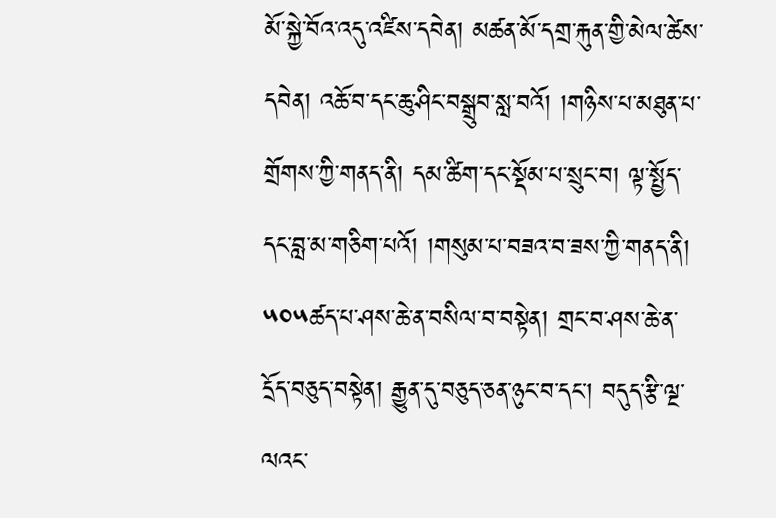མོ་སྐྱེ་བོའ་འདུ་འཛིས་དབེན། མཚན་མོ་དགྲ་རྐུན་གྱི་མེལ་ཚེས་དབེན། འཆོ་བ་དང་ཆུ་ཤིང་བསྒྲུབ་སླ་བའོ། །གཉིས་པ་མཐུན་པ་གྲོགས་ཀྱི་གནད་ནི། དམ་ཚིག་དང་སྡོམ་པ་སྲུང་བ། ལྟ་སྤྱོད་དང་བླ་མ་གཅིག་པའོ། །གསུམ་པ་བཟའ་བ་ཟས་ཀྱི་གནད་ནི།
༥༠༥ཚད་པ་ཤས་ཆེ་ན་བསིལ་བ་བསྟེན། གྲང་བ་ཤས་ཆེ་ན་དྲོད་བཅུད་བསྟེན། རྒྱུན་དུ་བཅུད་ཅན་ཉུང་བ་དང་། བདུད་རྩི་ལྔ་ལའང་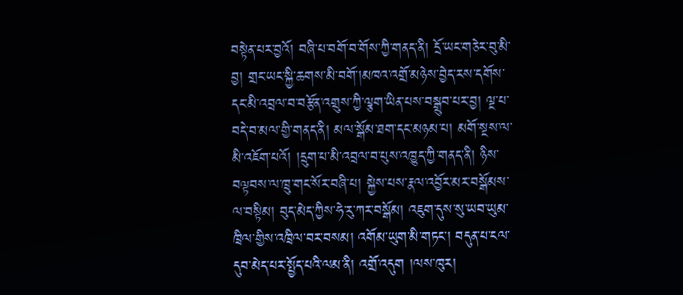བསྟེན་པར་བྱའོ། བཞི་པ་བགོ་བ་གོས་ཀྱི་གནད་ནི། དྲོ་ཡང་གཅེར་བུ་མི་བྱ། གྲང་ཡང་སྐྱི་ཆགས་མི་བགོ་།མཁའ་འགྲོ་མཉེས་བྱེད་རས་དགོས་དང་མི་འབྲལ་བ་བརྩོན་འགྲུས་ཀྱི་ལྕག་ཡིན་པས་བསྒྲུབ་པར་བྱ། ལྔ་པ་བདེ་བ་མལ་གྱི་གནད་ནི། མལ་སྒོམ་ཐག་དང་མཉམ་པ། མགོ་སྔས་ལ་མི་འཇོག་པའོ། །དྲུག་པ་མི་འབྲལ་བ་པུས་འཁྱུད་ཀྱི་གནད་ནི། ཉིས་བལྟབས་ལ་ཁྲུ་གང་སོར་བཞི་པ། སྐྱེས་པས་རྣལ་འབྱོར་མར་བསྒོམས་ལ་བསྟིམ། བུད་མེད་ཀྱིས་ཧེ་རུ་ཀར་བསྒོམ། འཇུག་དུས་སུ་ཡབ་ཡུམ་ཁྲིལ་གྱིས་འཁྲིལ་བར་བསམ། འགོམ་ཡུག་མི་གཏང་། བདུན་པ་ངལ་དུབ་མེད་པར་སྤྱོད་པའི་ལམ་ནི། འགྲོ་འདུག །ལས་ཁུར།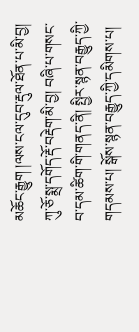མཆོང་རྒྱུག །ལས་ངལ་དུབ་རྡུལ་ཐོན་པ་མི་བྱ། ཀུ་ཅོ་སྨྲ་དགོད་རྡོ་བརྡེག་མི་བྱ། བཞི་པ་གསང་བ་དམ་ཚིག་གི་གནད་ནི། སྤྱིར་སྙན་བརྒྱུད་ཀྱི་གདམས་པ། སྒོས་སྙན་བརྒྱུད་ཀྱི་དམིགས་པ།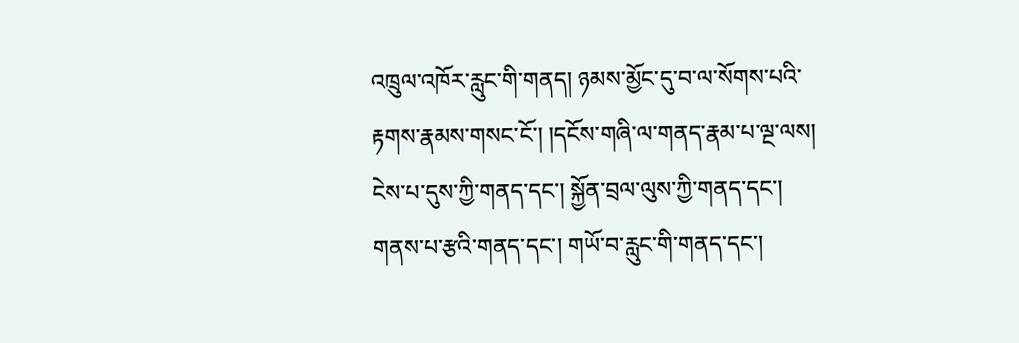འཁྲུལ་འཁོར་རླུང་གི་གནད། ཉམས་མྱོང་དུ་བ་ལ་སོགས་པའི་རྟགས་རྣམས་གསང་ངོ་། །དངོས་གཞི་ལ་གནད་རྣམ་པ་ལྔ་ལས། ངེས་པ་དུས་ཀྱི་གནད་དང་། སྐྱོན་བྲལ་ལུས་ཀྱི་གནད་དང་། གནས་པ་རྩའི་གནད་དང་། གཡོ་བ་རླུང་གི་གནད་དང་།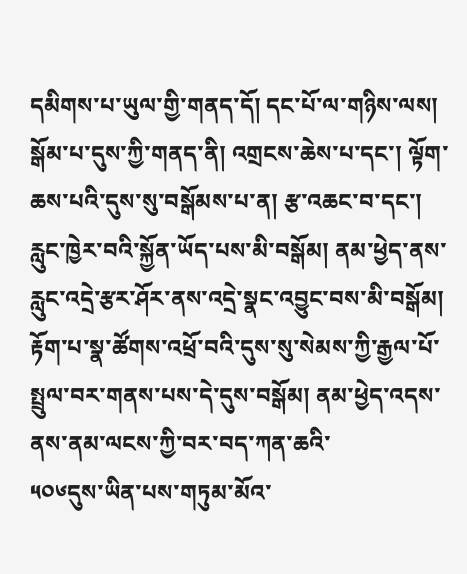དམིགས་པ་ཡུལ་གྱི་གནད་དོ། དང་པོ་ལ་གཉིས་ལས། སྒོམ་པ་དུས་ཀྱི་གནད་ནི། འགྲངས་ཆེས་པ་དང་། ལྟོག་ཆས་པའི་དུས་སུ་བསྒོམས་པ་ན། རྩ་འཆང་བ་དང་། རླུང་ཁྱེར་བའི་སྐྱོན་ཡོད་པས་མི་བསྒོམ། ནམ་ཕྱེད་ནས་རླུང་འདྲེ་རྩར་ཤོར་ནས་འདྲེ་སྣང་འབྱུང་བས་མི་བསྒོམ། རྟོག་པ་སྣ་ཚོགས་འཕྲོ་བའི་དུས་སུ་སེམས་ཀྱི་རྒྱལ་པོ་སྤྲུལ་བར་གནས་པས་དེ་དུས་བསྒོམ། ནམ་ཕྱེད་འདས་ནས་ནམ་ལངས་ཀྱི་བར་བད་ཀན་ཆའི་
༥༠༦དུས་ཡིན་པས་གཏུམ་མོའ་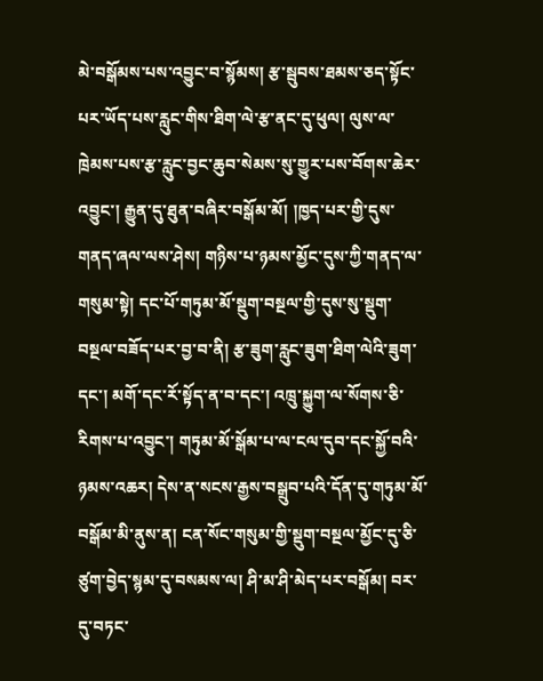མེ་བསྒོམས་པས་འབྱུང་བ་སྙོམས། རྩ་སྦུབས་ཐམས་ཅད་སྟོང་པར་ཡོད་པས་རླུང་གིས་ཐིག་ལེ་རྩ་ནང་དུ་ཕུལ། ལུས་ལ་ཁྲེམས་པས་རྩ་རླུང་བྱང་ཆུབ་སེམས་སུ་གྱུར་པས་བོགས་ཆེར་འབྱུང་། རྒྱུན་དུ་ཐུན་བཞིར་བསྒོམ་མོ། །ཁྱད་པར་གྱི་དུས་གནད་ཞལ་ལས་ཤེས། གཉིས་པ་ཉམས་མྱོང་དུས་ཀྱི་གནད་ལ་གསུམ་སྟེ། དང་པོ་གཏུམ་མོ་སྡུག་བསྔལ་གྱི་དུས་སུ་སྡུག་བསྔལ་བཟོད་པར་བྱ་བ་ནི། རྩ་ཟུག་རླུང་ཟུག་ཐིག་ལེའི་ཟུག་དང་། མགོ་དང་རོ་སྟོད་ན་བ་དང་། འཁྲུ་སྐྱུག་ལ་སོགས་ཅི་རིགས་པ་འབྱུང་། གཏུམ་མོ་སྒོམ་པ་ལ་ངལ་དུབ་དང་སྐྱོ་བའི་ཉམས་འཆར། དེས་ན་སངས་རྒྱས་བསྒྲུབ་པའི་དོན་དུ་གཏུམ་མོ་བསྒོམ་མི་ནུས་ན། ངན་སོང་གསུམ་གྱི་སྡུག་བསྔལ་མྱོང་དུ་ཅི་ཙུག་བྱེད་སྙམ་དུ་བསམས་ལ། ཤི་མ་ཤི་མེད་པར་བསྒོམ། བར་དུ་བཏང་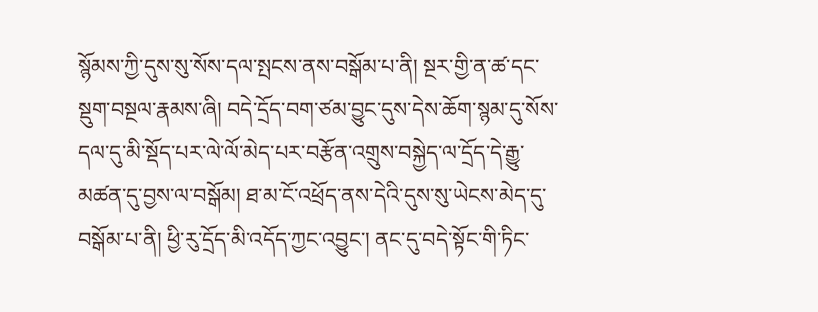སྙོམས་ཀྱི་དུས་སུ་སོས་དལ་སྤངས་ནས་བསྒོམ་པ་ནི། སྔར་གྱི་ན་ཚ་དང་སྡུག་བསྔལ་རྣམས་ཞི། བདེ་དྲོད་བག་ཙམ་བྱུང་དུས་དེས་ཆོག་སྙམ་དུ་སོས་དལ་དུ་མི་སྡོད་པར་ལེ་ལོ་མེད་པར་བརྩོན་འགྲུས་བསྐྱེད་ལ་དྲོད་དེ་རྒྱུ་མཚན་དུ་བྱས་ལ་བསྒོམ། ཐ་མ་ངོ་འཕྲོད་ནས་དེའི་དུས་སུ་ཡེངས་མེད་དུ་བསྒོམ་པ་ནི། ཕྱི་རུ་དྲོད་མི་འདོད་ཀྱང་འབྱུང་། ནང་དུ་བདེ་སྟོང་གི་ཏིང་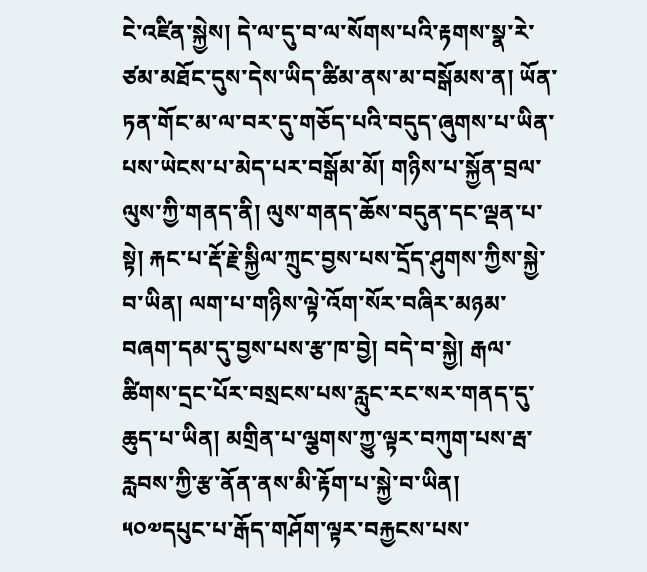ངེ་འཛིན་སྐྱེས། དེ་ལ་དུ་བ་ལ་སོགས་པའི་རྟགས་སྣ་རེ་ཙམ་མཐོང་དུས་དེས་ཡིད་ཚིམ་ནས་མ་བསྒོམས་ན། ཡོན་ཏན་གོང་མ་ལ་བར་དུ་གཅོད་པའི་བདུད་ཞུགས་པ་ཡིན་པས་ཡེངས་པ་མེད་པར་བསྒོམ་མོ། གཉིས་པ་སྐྱོན་བྲལ་ལུས་ཀྱི་གནད་ནི། ལུས་གནད་ཆོས་བདུན་དང་ལྡན་པ་སྟེ། རྐང་པ་རྡོ་རྗེ་སྐྱིལ་ཀྲུང་བྱས་པས་དྲོད་ཤུགས་ཀྱིས་སྐྱེ་བ་ཡིན། ལག་པ་གཉིས་ལྟེ་འོག་སོར་བཞིར་མཉམ་བཞག་དམ་དུ་བྱས་པས་རྩ་ཁ་བྱེ། བདེ་བ་སྐྱེ། རྒལ་ཚིགས་དྲང་པོར་བསྲངས་པས་རླུང་རང་སར་གནད་དུ་ཆུད་པ་ཡིན། མགྲིན་པ་ལྕགས་ཀྱུ་ལྟར་བཀུག་པས་རྦ་རླབས་ཀྱི་རྩ་ནོན་ནས་མི་རྟོག་པ་སྐྱེ་བ་ཡིན།
༥༠༧དཔུང་པ་རྒོད་གཤོག་ལྟར་བརྐྱངས་པས་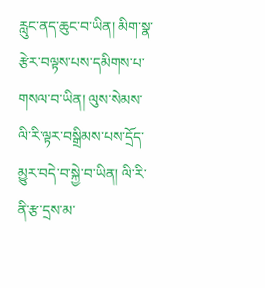རླུང་ནད་ཆུང་བ་ཡིན། མིག་སྣ་རྩེར་བལྟས་པས་དམིགས་པ་གསལ་བ་ཡིན། ལུས་སེམས་ལི་རི་ལྟར་བསྒྲིམས་པས་དྲོད་མྱུར་བདེ་བ་སྐྱེ་བ་ཡིན། ལི་རི་ནི་རྩ་དྲས་མ་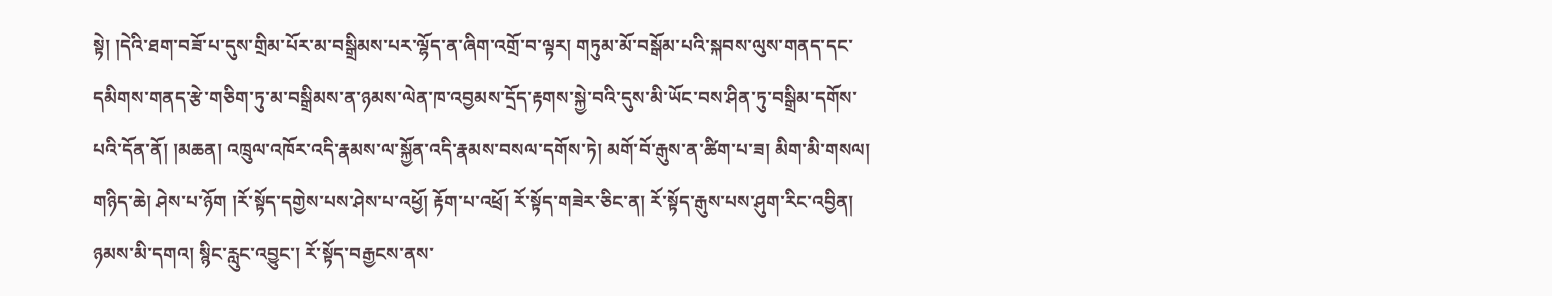སྟེ། །དེའི་ཐག་བཟོ་པ་དུས་གྲིམ་པོར་མ་བསྒྲིམས་པར་ལྷོད་ན་ཞིག་འགྲོ་བ་ལྟར། གཏུམ་མོ་བསྒོམ་པའི་སྐབས་ལུས་གནད་དང་དམིགས་གནད་རྩེ་གཅིག་ཏུ་མ་བསྒྲིམས་ན་ཉམས་ལེན་ཁ་འབྱམས་དྲོད་རྟགས་སྐྱེ་བའི་དུས་མི་ཡོང་བས་ཤིན་ཏུ་བསྒྲིམ་དགོས་པའི་དོན་ནོ། །མཆན། འཁྲུལ་འཁོར་འདི་རྣམས་ལ་སྐྱོན་འདི་རྣམས་བསལ་དགོས་ཏེ། མགོ་བོ་རྒུས་ན་ཚིག་པ་ཟ། མིག་མི་གསལ། གཉིད་ཆེ། ཤེས་པ་ཉོག །རོ་སྟོད་དགྱེས་པས་ཤེས་པ་འཕྱོ། རྟོག་པ་འཕྲོ། རོ་སྟོད་གཟེར་ཅིང་ན། རོ་སྟོད་རྒུས་པས་ཤུག་རིང་འབྱིན། ཉམས་མི་དགའ། སྙིང་རླུང་འབྱུང་། རོ་སྟོད་བརྒྱངས་ནས་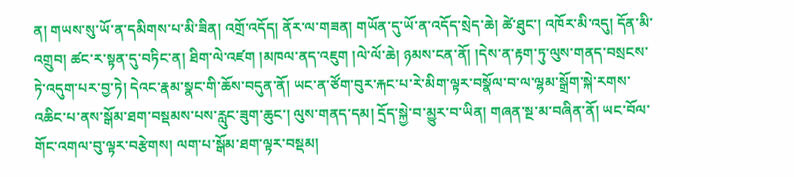ན། གཡས་སུ་ཡོ་ན་དམིགས་པ་མི་ཟིན། འགྲོ་འདོད། ནོར་ལ་གཟན། གཡོན་དུ་ཡོ་ན་འདོད་སྲེད་ཆེ། ཚེ་ཐུང་། འཁོར་མི་འདུ། དོན་མི་འགྲུབ། ཚང་ར་སྟན་དུ་བཏིང་ན། ཐིག་ལེ་འཛག །མཁལ་ནད་འཇུག །ལེ་ལོ་ཆེ། ཉམས་ངན་ནོ། །དེས་ན་རྟག་ཏུ་ལུས་གནད་བསྲངས་ཏེ་འདུག་པར་བྱ་ཏེ། དེའང་རྣམ་སྣང་གི་ཆོས་བདུན་ནོ། ཡང་ན་ཙོག་བུར་རྐང་པ་རེ་མིག་ལྟར་བསྣོལ་བ་ལ་ལྷམ་སྒྲོག་སྐེ་རགས་འཆིང་པ་ནས་སྒོམ་ཐག་བསྡམས་པས་རླུང་ཟུག་ཆུང་། ལུས་གནད་དམ། དྲོད་སྐྱེ་བ་མྱུར་བ་ཡིན། གཞན་སྔ་མ་བཞིན་ནོ། ཡང་བོལ་གོང་འགལ་བུ་ལྟར་བརྩེགས། ལག་པ་སྒོམ་ཐག་ལྟར་བསྡམ།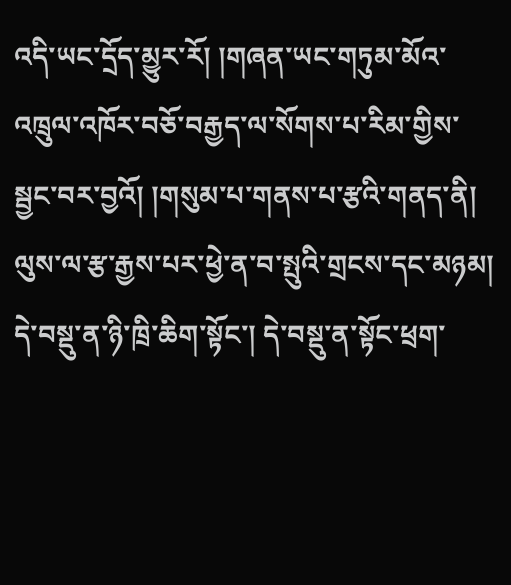འདི་ཡང་དྲོད་མྱུར་རོ། །གཞན་ཡང་གཏུམ་མོའ་འཁྲུལ་འཁོར་བཅོ་བརྒྱད་ལ་སོགས་པ་རིམ་གྱིས་སྦྱང་བར་བྱའོ། །གསུམ་པ་གནས་པ་རྩའི་གནད་ནི། ལུས་ལ་རྩ་རྒྱས་པར་ཕྱེ་ན་བ་སྤུའི་གྲངས་དང་མཉམ། དེ་བསྡུ་ན་ཉི་ཁྲི་ཆིག་སྟོང་། དེ་བསྡུ་ན་སྟོང་ཕྲག་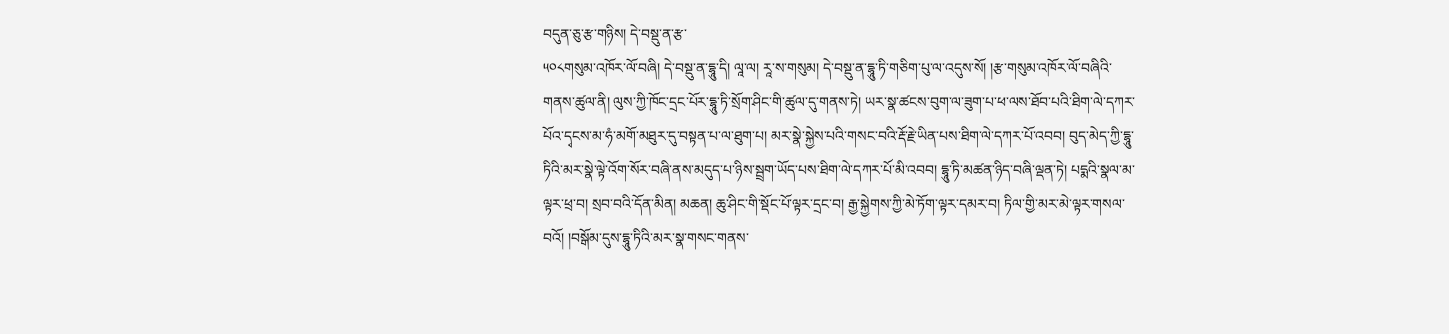བདུན་ཅུ་རྩ་གཉིས། དེ་བསྡུ་ན་རྩ་
༥༠༨གསུམ་འཁོར་ལོ་བཞི། དེ་བསྡུ་ན་དྷཱུ་དི། ལཱ་ལ། རཱ་ས་གསུམ། དེ་བསྡུ་ན་དྷཱུ་ཏི་གཅིག་པུ་ལ་འདུས་སོ། །རྩ་གསུམ་འཁོར་ལོ་བཞིའི་གནས་ཚུལ་ནི། ལུས་ཀྱི་ཁོང་དྲང་པོར་དྷཱུ་ཏི་སྲོག་ཤིང་གི་ཚུལ་དུ་གནས་ཏེ། ཡར་སྣ་ཚངས་བུག་ལ་ཟུག་པ་ཕ་ལས་ཐོབ་པའི་ཐིག་ལེ་དཀར་པོའ་དྭངས་མ་ཧཾ་མགོ་མཐུར་དུ་བསྟན་པ་ལ་ཐུག་པ། མར་སྣེ་སྐྱེས་པའི་གསང་བའི་རྡོ་རྗེ་ཡིན་པས་ཐིག་ལེ་དཀར་པོ་འབབ། བུད་མེད་ཀྱི་དྷཱུ་ཏིའི་མར་སྣེ་ལྟེ་འོག་སོར་བཞི་ནས་མདུད་པ་ཉིས་སྦྲག་ཡོད་པས་ཐིག་ལེ་དཀར་པོ་མི་འབབ། དྷཱུ་ཏི་མཚན་ཉིད་བཞི་ལྡན་ཏེ། པདྨའི་སྣལ་མ་ལྟར་ཕྲ་བ། སྲབ་བའི་དོན་མིན། མཆན། ཆུ་ཤིང་གི་སྡོང་པོ་ལྟར་དྲང་བ། རྒྱ་སྐྱེགས་ཀྱི་མེ་ཏོག་ལྟར་དམར་བ། ཏིལ་གྱི་མར་མེ་ལྟར་གསལ་བའོ། །བསྒོམ་དུས་དྷཱུ་ཏིའི་མར་སྣ་གསང་གནས་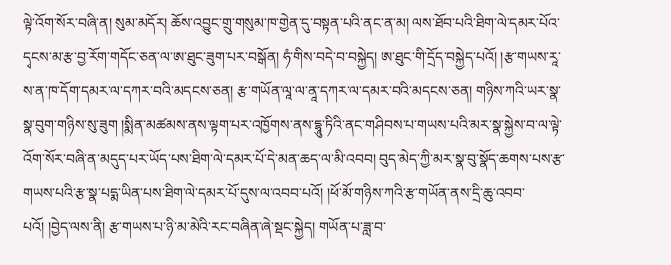ལྟེ་འོག་སོར་བཞི་ན། སུམ་མདོར། ཆོས་འབྱུང་གྲུ་གསུམ་ཁ་གྱེན་དུ་བསྟན་པའི་ནང་ན་མ། ལས་ཐོབ་པའི་ཐིག་ལེ་དམར་པོའ་དྭངས་མ་རྩ་བྱ་རོག་གདོང་ཅན་ལ་ཨ་ཐུང་ཟུག་པར་བསྒོན། ཧཾ་གིས་བདེ་བ་བསྐྱེད། ཨ་ཐུང་གི་དྲོད་བསྐྱེད་པའོ། །རྩ་གཡས་རཱ་ས་ན་ཁ་དོག་དམར་ལ་དཀར་བའི་མདངས་ཅན། རྩ་གཡོན་ལཱ་ལ་ནཱ་དཀར་ལ་དམར་བའི་མདངས་ཅན། གཉིས་ཀའི་ཡར་སྣ་སྣ་བུག་གཉིས་སུ་ཟུག །སྨིན་མཚམས་ནས་ལྟག་པར་འཁྱོགས་ནས་དྷཱུ་ཏིའི་ནང་གཤིབས་པ་གཡས་པའི་མར་སྣ་སྐྱེས་བ་ལ་ལྟེ་འོག་སོར་བཞི་ན་མདུད་པར་ཡོད་པས་ཐིག་ལེ་དམར་པོ་དེ་མན་ཆད་ལ་མི་འབབ། བུད་མེད་ཀྱི་མར་སྣ་བུ་སྣོད་ཆགས་པས་རྩ་གཡས་པའི་རྩ་སྣ་པདྨ་ཡིན་པས་ཐིག་ལེ་དམར་པོ་དུས་ལ་འབབ་པའོ། །ཕོ་མོ་གཉིས་ཀའི་རྩ་གཡོན་ནས་དྲི་ཆུ་འབབ་པའོ། །བྱེད་ལས་ནི། རྩ་གཡས་པ་ཉི་མ་མེའི་རང་བཞིན་ཞེ་སྡང་སྐྱེད། གཡོན་པ་ཟླ་བ་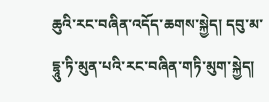ཆུའི་རང་བཞིན་འདོད་ཆགས་སྐྱེད། དབུ་མ་དྷཱུ་ཏི་མུན་པའི་རང་བཞིན་གཏི་མུག་སྐྱེད།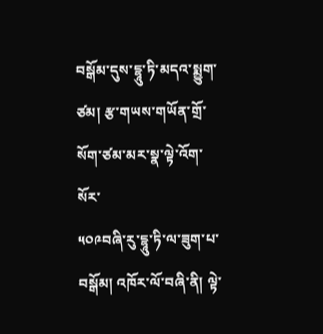བསྒོམ་དུས་དྷཱུ་ཏི་མདའ་སྨྱུག་ཙམ། རྩ་གཡས་གཡོན་གྲོ་སོག་ཙམ་མར་སྣ་ལྟེ་འོག་སོར་
༥༠༩བཞི་རུ་དྷཱུ་ཏི་ལ་ཟུག་པ་བསྒོམ། འཁོར་ལོ་བཞི་ནི། ལྟེ་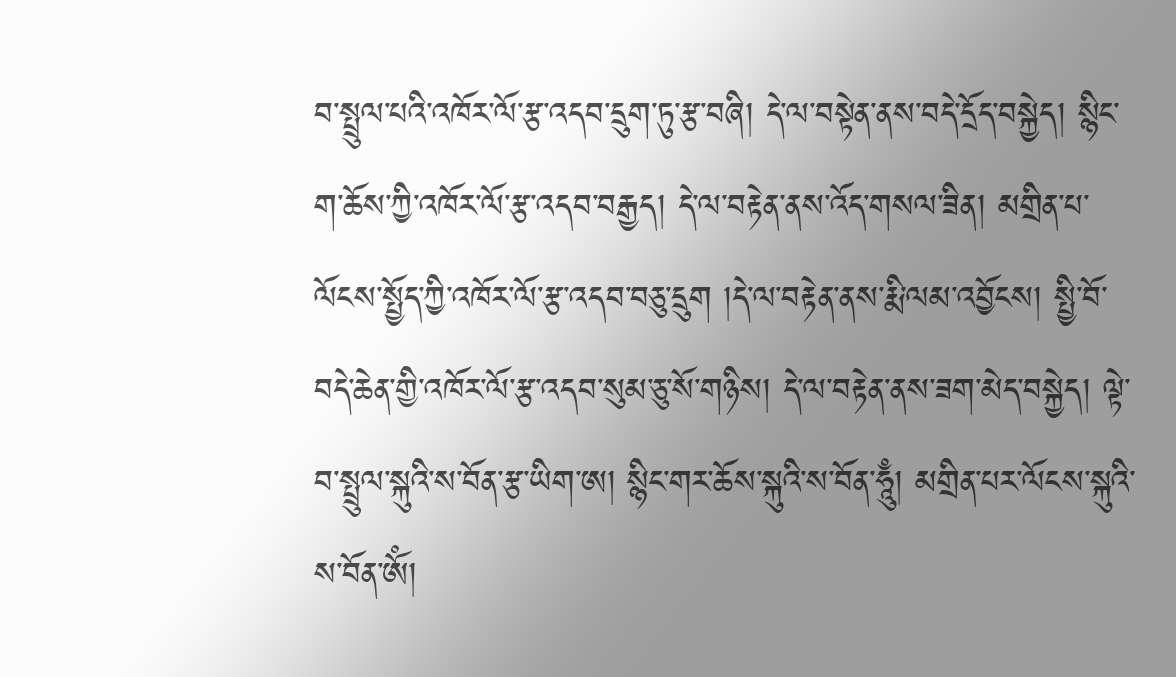བ་སྤྲུལ་པའི་འཁོར་ལོ་རྩ་འདབ་དྲུག་ཏུ་རྩ་བཞི། དེ་ལ་བསྟེན་ནས་བདེ་དྲོད་བསྐྱེད། སྙིང་ག་ཆོས་ཀྱི་འཁོར་ལོ་རྩ་འདབ་བརྒྱད། དེ་ལ་བརྟེན་ནས་འོད་གསལ་ཟིན། མགྲིན་པ་ལོངས་སྤྱོད་ཀྱི་འཁོར་ལོ་རྩ་འདབ་བཅུ་དྲུག །དེ་ལ་བརྟེན་ནས་རྨི་ལམ་འབྱོངས། སྤྱི་བོ་བདེ་ཆེན་གྱི་འཁོར་ལོ་རྩ་འདབ་སུམ་ཅུ་སོ་གཉིས། དེ་ལ་བརྟེན་ནས་ཟག་མེད་བསྐྱེད། ལྟེ་བ་སྤྲུལ་སྐུའི་ས་བོན་རྩ་ཡིག་ཨ། སྙིང་གར་ཆོས་སྐུའི་ས་བོན་ཧཱུྃ། མགྲིན་པར་ལོངས་སྐུའི་ས་བོན་ༀ།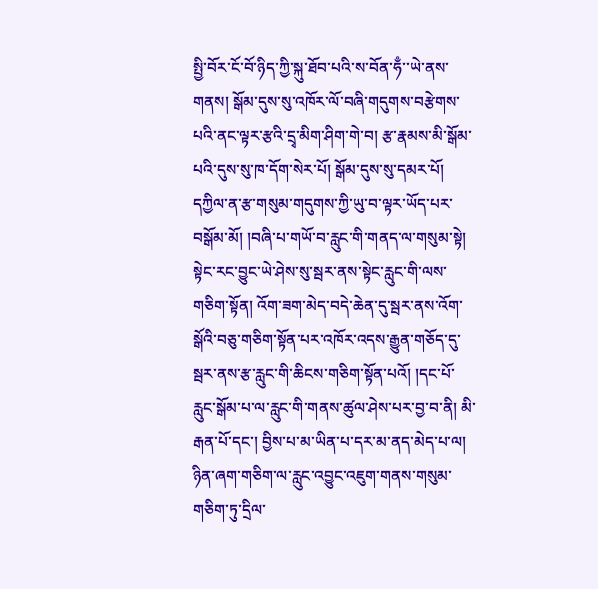སྤྱི་བོར་ངོ་བོ་ཉིད་ཀྱི་སྐུ་ཐོབ་པའི་ས་བོན་ཧྃ་་ཡེ་ནས་གནས། སྒོམ་དུས་སུ་འཁོར་ལོ་བཞི་གདུགས་བརྩེགས་པའི་ནང་ལྟར་རྩའི་དྲྭ་མིག་ཤིག་གེ་བ། རྩ་རྣམས་མི་སྒོམ་པའི་དུས་སུ་ཁ་དོག་སེར་པོ། སྒོམ་དུས་སུ་དམར་པོ། དཀྱིལ་ན་རྩ་གསུམ་གདུགས་ཀྱི་ཡུ་བ་ལྟར་ཡོད་པར་བསྒོམ་མོ། །བཞི་པ་གཡོ་བ་རླུང་གི་གནད་ལ་གསུམ་སྟེ། སྟེང་རང་བྱུང་ཡེ་ཤེས་སུ་སྦར་ནས་སྟེང་རླུང་གི་ལས་གཅིག་སྟོན། འོག་ཟག་མེད་བདེ་ཆེན་དུ་སྦར་ནས་འོག་སྒོའི་བཅུ་གཅིག་སྟོན་པར་འཁོར་འདས་རྒྱུན་གཅོད་དུ་སྦར་ནས་རྩ་རླུང་གི་ཆིངས་གཅིག་སྟོན་པའོ། །དང་པོ་རླུང་སྒོམ་པ་ལ་རླུང་གི་གནས་ཚུལ་ཤེས་པར་བྱ་བ་ནི། མི་རྒན་པོ་དང་། བྱིས་པ་མ་ཡིན་པ་དར་མ་ནད་མེད་པ་ལ། ཉིན་ཞག་གཅིག་ལ་རླུང་འབྱུང་འཇུག་གནས་གསུམ་གཅིག་ཏུ་དྲིལ་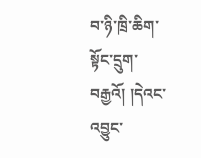བ་ཉི་ཁྲི་ཆིག་སྟོང་དྲུག་བརྒྱའོ། །དེའང་འབྱུང་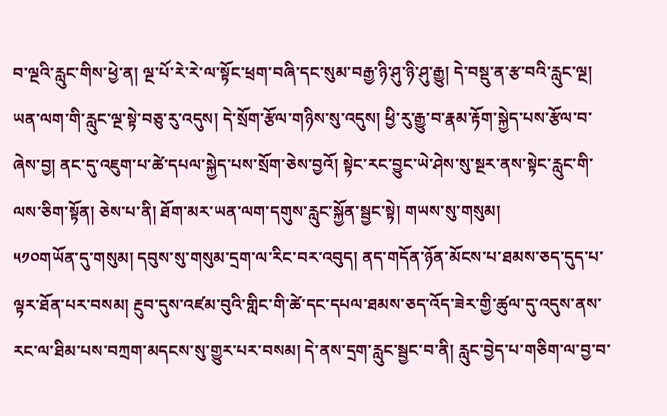བ་ལྔའི་རླུང་གིས་ཕྱེ་ན། ལྔ་པོ་རེ་རེ་ལ་སྟོང་ཕྲག་བཞི་དང་སུམ་བརྒྱ་ཉི་ཤུ་ཉི་ཤུ་རྒྱུ། དེ་བསྡུ་ན་རྩ་བའི་རླུང་ལྔ། ཡན་ལག་གི་རླུང་ལྔ་སྟེ་བཅུ་རུ་འདུས། དེ་སྲོག་རྩོལ་གཉིས་སུ་འདུས། ཕྱི་རུ་རྒྱུ་བ་རྣམ་རྟོག་སྐྱེད་པས་རྩོལ་བ་ཞེས་བྱ། ནང་དུ་འཇུག་པ་ཚེ་དཔལ་སྐྱེད་པས་སྲོག་ཅེས་བྱའོ། སྟེང་རང་བྱུང་ཡེ་ཤེས་སུ་སྔར་ནས་སྟེང་རླུང་གི་ལས་ཅིག་སྟོན། ཅེས་པ་ནི། ཐོག་མར་ཡན་ལག་དགུས་རླུང་སྐྱོན་སྦྱང་སྟེ། གཡས་སུ་གསུམ།
༥༡༠གཡོན་དུ་གསུམ། དབུས་སུ་གསུམ་དྲག་ལ་རིང་བར་འབུད། ནད་གདོན་ཉོན་མོངས་པ་ཐམས་ཅད་དུད་པ་ལྟར་ཐོན་པར་བསམ། རྔུབ་དུས་འཛམ་བུའི་གླིང་གི་ཚེ་དང་དཔལ་ཐམས་ཅད་འོད་ཟེར་གྱི་ཚུལ་དུ་འདུས་ནས་རང་ལ་ཐིམ་པས་བཀྲག་མདངས་སུ་གྱུར་པར་བསམ། དེ་ནས་དྲག་རླུང་སྦྱང་བ་ནི། རླུང་བྱེད་པ་གཅིག་ལ་བྱ་བ་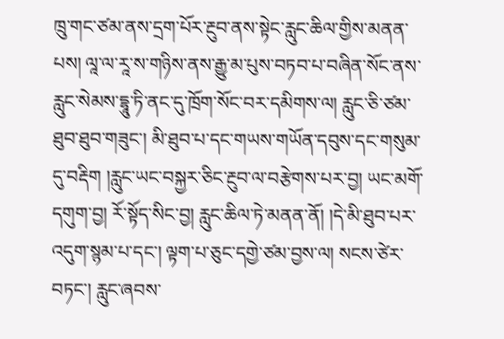ཁྲུ་གང་ཙམ་ནས་དྲག་པོར་རྔུབ་ནས་སྟེང་རླུང་ཆིལ་གྱིས་མནན་པས། ལཱ་ལ་རཱ་ས་གཉིས་ནས་རྒྱུ་མ་པུས་བཏབ་པ་བཞིན་སོང་ནས་རླུང་སེམས་དྷཱུ་ཏི་ནང་དུ་ཁྲོག་སོང་བར་དམིགས་ལ། རླུང་ཅི་ཙམ་ཐུབ་ཐུབ་གཟུང་། མི་ཐུབ་པ་དང་གཡས་གཡོན་དབུས་དང་གསུམ་དུ་བརྡིག །རླུང་ཡང་བསྐྱར་ཅིང་རྔུབ་ལ་བརྩེགས་པར་བྱ། ཡང་མགོ་དགུག་བྱ། རོ་སྟོད་སིང་བྱ། རླུང་ཆིལ་ཏེ་མནན་ནོ། །དེ་མི་ཐུབ་པར་འདུག་སྙམ་པ་དང་། ལྟག་པ་ཅུང་དགྱེ་ཙམ་བྱས་ལ། སངས་ཙེར་བཏང་། རླུང་ཞབས་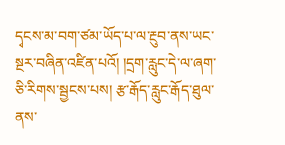དྭངས་མ་བག་ཙམ་ཡོད་པ་ལ་རྔུབ་ནས་ཡང་སྔར་བཞིན་འཛིན་པའོ། །དྲག་རླུང་དེ་ལ་ཞག་ཅི་རིགས་སྦྱངས་པས། རྩ་རྒོད་རླུང་རྒོད་ཐུལ་ནས་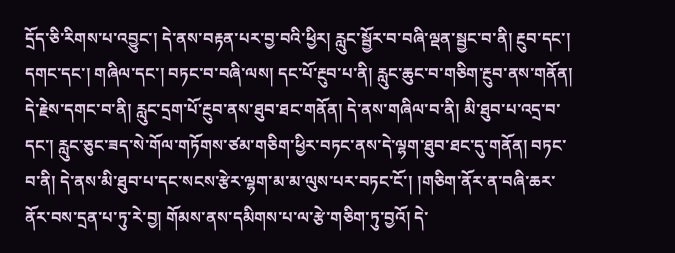དྲོད་ཅི་རིགས་པ་འབྱུང་། དེ་ནས་བརྟན་པར་བྱ་བའི་ཕྱིར། རླུང་སྦྱོར་བ་བཞི་ལྡན་སྦྱང་བ་ནི། རྔུབ་དང་། དགང་དང་། གཞིལ་དང་། བཏང་བ་བཞི་ལས། དང་པོ་རྔུབ་པ་ནི། རླུང་ཆུང་བ་གཅིག་རྔུབ་ནས་གནོན། དེ་རྗེས་དགང་བ་ནི། རླུང་དྲག་པོ་རྔུབ་ནས་ཐུབ་ཐང་གནོན། དེ་ནས་གཞིལ་བ་ནི། མི་ཐུབ་པ་འདྲ་བ་དང་། རླུང་ཅུང་ཟད་སེ་གོལ་གཏོགས་ཙམ་གཅིག་ཕྱིར་བཏང་ནས་དེ་ལྷག་ཐུབ་ཐང་དུ་གནོན། བཏང་བ་ནི། དེ་ནས་མི་ཐུབ་པ་དང་སངས་རྩེར་ལྷག་མ་མ་ལུས་པར་བཏང་ངོ་། །གཅིག་ནོར་ན་བཞི་ཆར་ནོར་བས་དྲན་པ་ཏུ་རེ་བྱ། གོམས་ནས་དམིགས་པ་ལ་རྩེ་གཅིག་ཏུ་བྱའོ། དེ་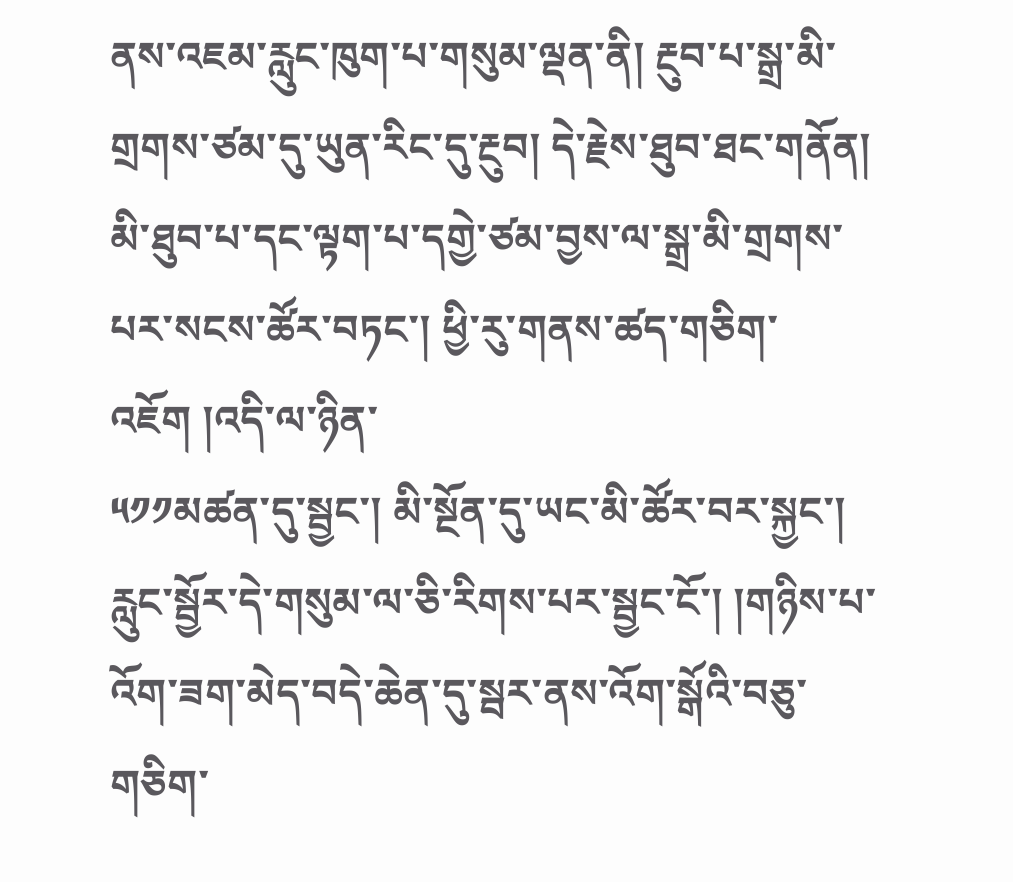ནས་འཇམ་རླུང་ཁུག་པ་གསུམ་ལྡན་ནི། རྔུབ་པ་སྒྲ་མི་གྲགས་ཙམ་དུ་ཡུན་རིང་དུ་རྔུབ། དེ་རྗེས་ཐུབ་ཐང་གནོན། མི་ཐུབ་པ་དང་ལྟག་པ་དགྱེ་ཙམ་བྱས་ལ་སྒྲ་མི་གྲགས་པར་སངས་ཚོར་བཏང་། ཕྱི་རུ་གནས་ཚད་གཅིག་འཇོག །འདི་ལ་ཉིན་
༥༡༡མཚན་དུ་སྦྱང་། མི་སྔོན་དུ་ཡང་མི་ཚོར་བར་སྐྱང་། རླུང་སྦྱོར་དེ་གསུམ་ལ་ཅི་རིགས་པར་སྦྱང་ངོ་། །གཉིས་པ་འོག་ཟག་མེད་བདེ་ཆེན་དུ་སྦར་ནས་འོག་སྒོའི་བཅུ་གཅིག་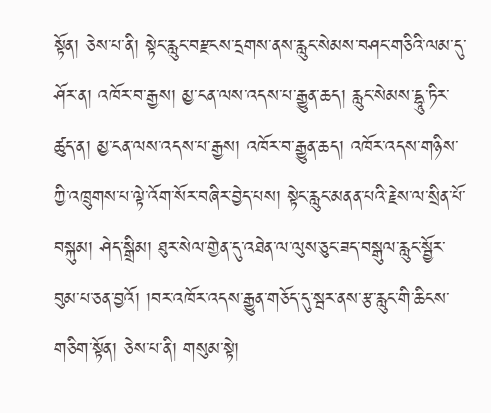སྟོན། ཅེས་པ་ནི། སྟེང་རླུང་བརྫངས་དྲགས་ནས་རླུང་སེམས་བཤང་གཅིའི་ལམ་དུ་ཤོར་ན། འཁོར་བ་རྒྱས། མྱ་ངན་ལས་འདས་པ་རྒྱུན་ཆད། རླུང་སེམས་དྷཱུ་ཏིར་ཚུད་ན། མྱ་ངན་ལས་འདས་པ་རྒྱས། འཁོར་བ་རྒྱུན་ཆད། འཁོར་འདས་གཉིས་ཀྱི་འཁྲུགས་པ་ལྟེ་འོག་སོར་བཞིར་བྱེད་པས། སྟེང་རླུང་མནན་པའི་རྗེས་ལ་སྲིན་པོ་བསྐུམ། ཤེད་སྒྲིམ། ཐུར་སེལ་གྱེན་དུ་འཐེན་ལ་ལུས་ཅུང་ཟད་བསྒུལ་རླུང་སྦྱོར་བུམ་པ་ཅན་བྱའོ། །བར་འཁོར་འདས་རྒྱུན་གཅོད་དུ་སྦར་ནས་རྩ་རླུང་གི་ཆིངས་གཅིག་སྟོན། ཅེས་པ་ནི། གསུམ་སྟེ།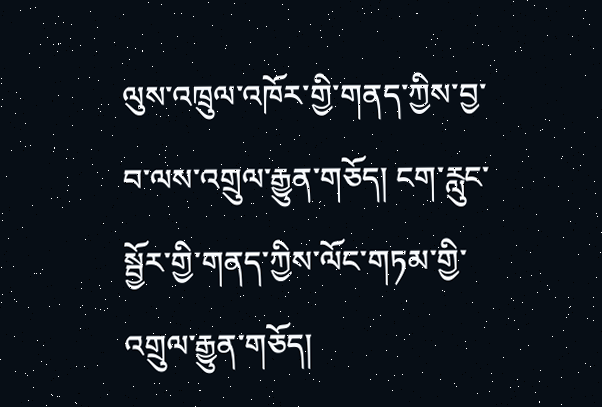ལུས་འཁྲུལ་འཁོར་གྱི་གནད་ཀྱིས་བྱ་བ་ལས་འགྲུལ་རྒྱུན་གཅོད། ངག་རླུང་སྦྱོར་གྱི་གནད་ཀྱིས་ལོང་གཏམ་གྱི་འགྲུལ་རྒྱུན་གཅོད།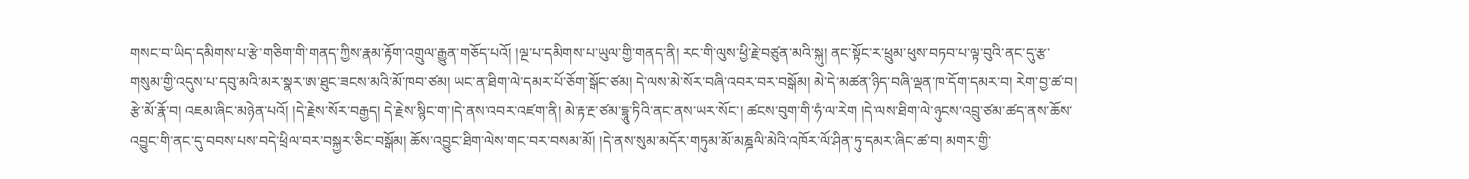གསང་བ་ཡིད་དམིགས་པ་རྩེ་གཅིག་གི་གནད་ཀྱིས་རྣམ་རྟོག་འགྲུལ་རྒྱུན་གཅོད་པའོ། །ལྔ་པ་དམིགས་པ་ཡུལ་གྱི་གནད་ནི། རང་གི་ལུས་ཕྱི་རྗེ་བཙུན་མའི་སྐུ། ནང་སྟོང་ར་ཕྲུམ་ཕུས་བཏབ་པ་ལྟ་བུའི་ནང་དུ་རྩ་གསུམ་གྱི་འདུས་པ་དབུ་མའི་མར་སྣར་ཨ་ཐུང་ཟངས་མའི་མོ་ཁབ་ཙམ། ཡང་ན་ཐིག་ལེ་དམར་པོ་ཅོག་སྒོང་ཙམ། དེ་ལས་མེ་སོར་བཞི་འབར་བར་བསྒོམ། མེ་དེ་མཚན་ཉིད་བཞི་ལྡན་ཁ་དོག་དམར་བ། རེག་བྱ་ཚ་བ། རྩེ་མོ་རྣོ་བ། འཇམ་ཞིང་མཉེན་པའོ། །དེ་རྗེས་སོར་བརྒྱད། དེ་རྗེས་སྙིང་ག་།དེ་ནས་འབར་འཛག་ནི། མེ་རྟ་རྔ་ཙམ་དྷཱུ་ཏིའི་ནང་ནས་ཡར་སོང་། ཚངས་བུག་གི་ཧཾ་ལ་རེག །དེ་ལས་ཐིག་ལེ་ཉུངས་འབྲུ་ཙམ་ཚད་ནས་ཆོས་འབྱུང་གི་ནང་དུ་བབས་པས་བདེ་ཕྲིལ་བར་བསྐྱར་ཅིང་བསྒོམ། ཆོས་འབྱུང་ཐིག་ལེས་གང་བར་བསམ་མོ། །དེ་ནས་སུམ་མདོར་གཏུམ་མོ་མཎྜལི་མེའི་འཁོར་ལོ་ཤིན་ཏུ་དམར་ཞིང་ཚ་བ། མགར་གྱི་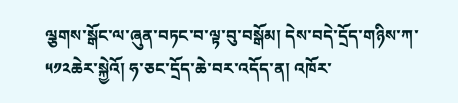ལྕགས་སྒོང་ལ་ཞུན་བཏང་བ་ལྟ་བུ་བསྒོམ། དེས་བདེ་དྲོད་གཉིས་ཀ་
༥༡༢ཆེར་སྐྱེའོ། ཧ་ཅང་དྲོད་ཆེ་བར་འདོད་ན། འཁོར་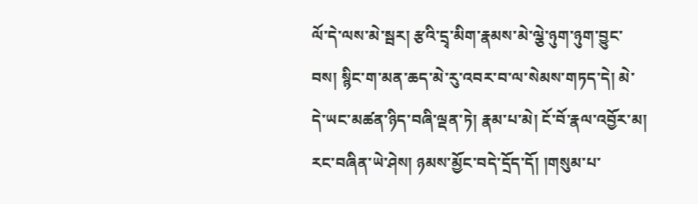ལོ་དེ་ལས་མེ་སྦར། རྩའི་དྲྭ་མིག་རྣམས་མེ་ལྕེ་ཉུག་ཉུག་བྱུང་བས། སྙིང་ག་མན་ཆད་མེ་རུ་འབར་བ་ལ་སེམས་གཏད་དེ། མེ་དེ་ཡང་མཚན་ཉིད་བཞི་ལྡན་ཏེ། རྣམ་པ་མེ། ངོ་བོ་རྣལ་འབྱོར་མ། རང་བཞིན་ཡེ་ཤེས། ཉམས་མྱོང་བདེ་དྲོད་དོ། །གསུམ་པ་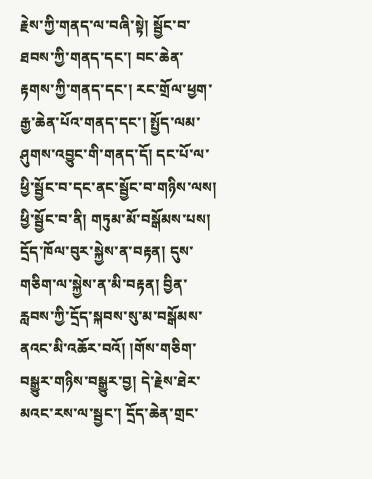རྗེས་ཀྱི་གནད་ལ་བཞི་སྟེ། སྦྱོང་བ་ཐབས་ཀྱི་གནད་དང་། བང་ཆེན་རྟགས་ཀྱི་གནད་དང་། རང་གྲོལ་ཕྱག་རྒྱ་ཆེན་པོའ་གནད་དང་། སྤྱོད་ལམ་ཤུགས་འབྱུང་གི་གནད་དོ། དང་པོ་ལ་ཕྱི་སྦྱོང་བ་དང་ནང་སྦྱོང་བ་གཉིས་ལས། ཕྱི་སྦྱོང་བ་ནི། གཏུམ་མོ་བསྒོམས་པས། དྲོད་ཁོལ་བུར་སྐྱེས་ན་བརྟན། དུས་གཅིག་ལ་སྐྱེས་ན་མི་བརྟན། བྱིན་རླབས་ཀྱི་དྲོད་སྐབས་སུ་མ་བསྒོམས་ནའང་མི་འཆོར་བའོ། །གོས་གཅིག་བསྒྱུར་གཉིས་བསྒྱུར་བྱ། དེ་རྗེས་ཐེར་མའང་རས་ལ་སྦྱང་། དྲོད་ཆེན་གྲང་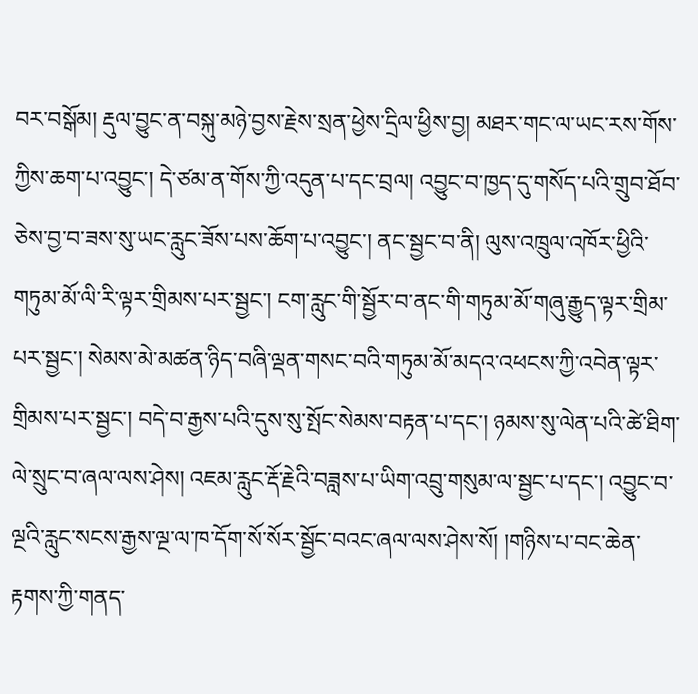བར་བསྒོམ། རྡུལ་བྱུང་ན་བསྐུ་མཉེ་བྱས་རྗེས་སྲན་ཕྱེས་དྲིལ་ཕྱིས་བྱ། མཐར་གང་ལ་ཡང་རས་གོས་ཀྱིས་ཆག་པ་འབྱུང་། དེ་ཙམ་ན་གོས་ཀྱི་འདུན་པ་དང་བྲལ། འབྱུང་བ་ཁྱད་དུ་གསོད་པའི་གྲུབ་ཐོབ་ཅེས་བྱ་བ་ཟས་སུ་ཡང་རླུང་ཟོས་པས་ཆོག་པ་འབྱུང་། ནང་སྦྱང་བ་ནི། ལུས་འཁྲུལ་འཁོར་ཕྱིའི་གཏུམ་མོ་ལི་རི་ལྟར་གྲིམས་པར་སྦྱང་། ངག་རླུང་གི་སྦྱོར་བ་ནང་གི་གཏུམ་མོ་གཞུ་རྒྱུད་ལྟར་གྲིམ་པར་སྦྱང་། སེམས་མེ་མཚན་ཉིད་བཞི་ལྡན་གསང་བའི་གཏུམ་མོ་མདའ་འཕངས་ཀྱི་འབེན་ལྟར་གྲིམས་པར་སྦྱང་། བདེ་བ་རྒྱས་པའི་དུས་སུ་སྤོང་སེམས་བརྟན་པ་དང་། ཉམས་སུ་ལེན་པའི་ཚེ་ཐིག་ལེ་སྲུང་བ་ཞལ་ལས་ཤེས། འཇམ་རླུང་རྡོ་རྗེའི་བཟླས་པ་ཡིག་འབྲུ་གསུམ་ལ་སྦྱང་པ་དང་། འབྱུང་བ་ལྔའི་རླུང་སངས་རྒྱས་ལྔ་ལ་ཁ་དོག་སོ་སོར་སྦྱོང་བའང་ཞལ་ལས་ཤེས་སོ། །གཉིས་པ་བང་ཆེན་རྟགས་ཀྱི་གནད་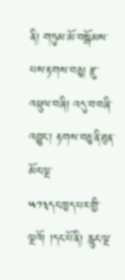ནི། གཏུམ་མོ་བསྒོམས་པས་རྟགས་བཅུ། རྫུ་འཕྲུལ་བཞི། འདུ་བ་བཞི་འབྱུང་། རྟགས་བཅུ་ནི་ཐུན་མོང་ལྔ་
༥༡༣དང་ཁྱད་པར་གྱི་ལྔའོ། །དང་པོ་ནི། རླུང་ལྔ་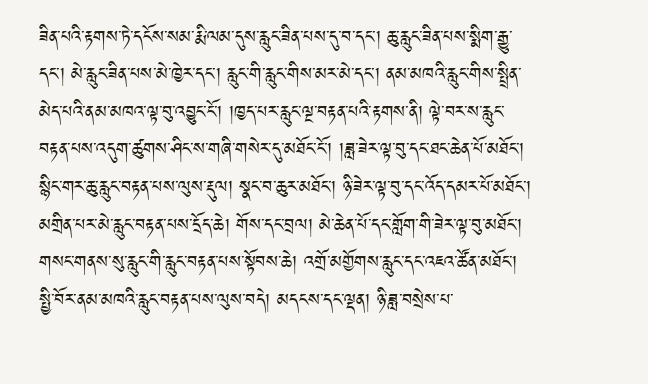ཟིན་པའི་རྟགས་ཏེ་དངོས་སམ་རྨི་ལམ་དུས་རླུང་ཟིན་པས་དུ་བ་དང་། ཆུ་རླུང་ཟིན་པས་སྨིག་རྒྱུ་དང་། མེ་རླུང་ཟིན་པས་མེ་ཁྱེར་དང་། རླུང་གི་རླུང་གིས་མར་མེ་དང་། ནམ་མཁའི་རླུང་གིས་སྤྲིན་མེད་པའི་ནམ་མཁའ་ལྟ་བུ་འབྱུང་ངོ་། །ཁྱད་པར་རླུང་ལྔ་བརྟན་པའི་རྟགས་ནི། ལྟེ་བར་ས་རླུང་བརྟན་པས་འདུག་ཚུགས་ཤིང་ས་གཞི་གསེར་དུ་མཐོང་ངོ་། །ཟླ་ཟེར་ལྟ་བུ་དང་ཐང་ཆེན་པོ་མཐོང་། སྙིང་གར་ཆུ་རླུང་བརྟན་པས་ལུས་རྡུལ། སྣང་བ་ཆུར་མཐོང་། ཉི་ཟེར་ལྟ་བུ་དང་འོད་དམར་པོ་མཐོང་། མགྲིན་པར་མེ་རླུང་བརྟན་པས་དྲོད་ཆེ། གོས་དང་བྲལ། མེ་ཆེན་པོ་དང་གློག་གི་ཟེར་ལྟ་བུ་མཐོང་། གསང་གནས་སུ་རླུང་གི་རླུང་བརྟན་པས་སྟོབས་ཆེ། འགྲོ་མགྱོགས་རླུང་དང་འཇའ་ཚོན་མཐོང་། སྤྱི་བོར་ནམ་མཁའི་རླུང་བརྟན་པས་ལུས་བདེ། མདངས་དང་ལྡན། ཉི་ཟླ་བསྲེས་པ་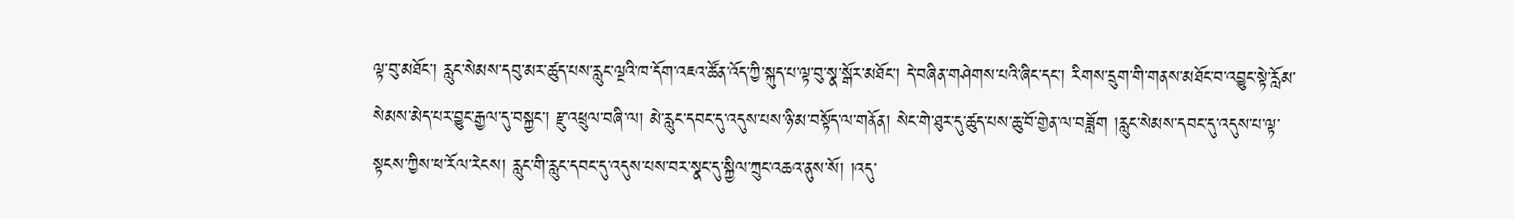ལྟ་བུ་མཐོང་། རླུང་སེམས་དབུ་མར་ཚུད་པས་རླུང་ལྔའི་ཁ་དོག་འཇའ་ཚོན་འོད་ཀྱི་སྐུད་པ་ལྟ་བུ་སྣ་སྒོར་མཐོང་། དེ་བཞིན་གཤེགས་པའི་ཞིང་དང་། རིགས་དྲུག་གི་གནས་མཐོང་བ་འབྱུང་སྟེ་རློམ་སེམས་མེད་པར་བྱུང་རྒྱལ་དུ་བསྐྱང་། རྫུ་འཕྲུལ་བཞི་ལ། མེ་རླུང་དབང་དུ་འདུས་པས་ཉི་མ་བསྟོད་ལ་གནོན། སེང་གེ་ཐུར་དུ་ཚུད་པས་ཆུ་བོ་གྱེན་ལ་བཟློག །རླུང་སེམས་དབང་དུ་འདུས་པ་ལྟ་སྟངས་ཀྱིས་ཕ་རོལ་རེངས། རླུང་གི་རླུང་དབང་དུ་འདུས་པས་བར་སྣང་དུ་སྐྱིལ་ཀྲུང་འཆའ་ནུས་སོ། །འདུ་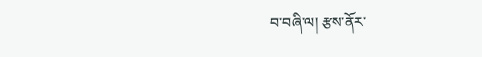བ་བཞི་ལ། རྩས་ནོར་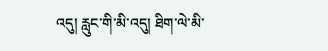འདུ། རླུང་གི་མི་འདུ། ཐིག་ལེ་མི་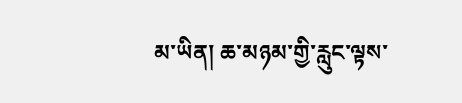མ་ཡིན། ཆ་མཉམ་གྱི་རླུང་ལྟས་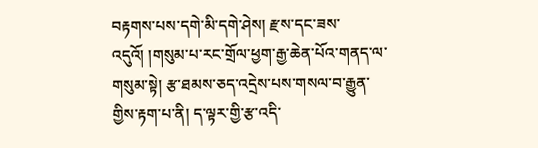བརྟགས་པས་དགེ་མི་དགེ་ཤེས། རྫས་དང་ཟས་འདུའོ། །གསུམ་པ་རང་གྲོལ་ཕྱག་རྒྱ་ཆེན་པོའ་གནད་ལ་གསུམ་སྟེ། རྩ་ཐམས་ཅད་འདྲེས་པས་གསལ་བ་རྒྱུན་གྱིས་རྟག་པ་ནི། ད་ལྟར་གྱི་རྩ་འདི་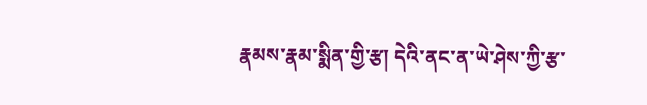རྣམས་རྣམ་སྨིན་གྱི་རྩ། དེའི་ནང་ན་ཡེ་ཤེས་ཀྱི་རྩ་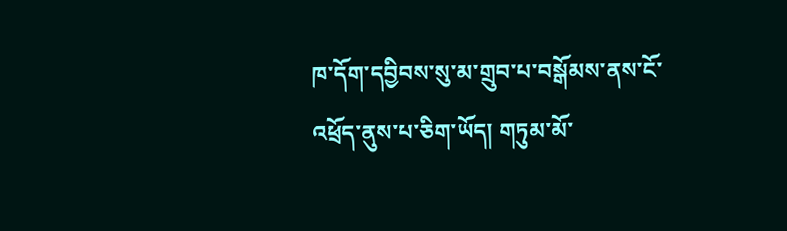ཁ་དོག་དབྱིབས་སུ་མ་གྲུབ་པ་བསྒོམས་ནས་ངོ་འཕྲོད་ནུས་པ་ཅིག་ཡོད། གཏུམ་མོ་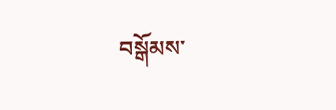བསྒོམས་